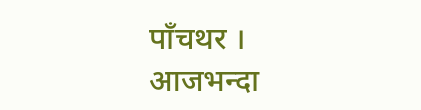पाँचथर । आजभन्दा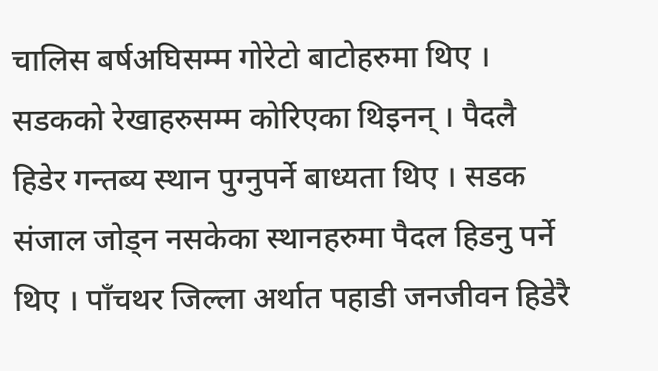चालिस बर्षअघिसम्म गोरेटो बाटोहरुमा थिए । सडकको रेखाहरुसम्म कोरिएका थिइनन् । पैदलै हिडेर गन्तब्य स्थान पुग्नुपर्ने बाध्यता थिए । सडक संजाल जोड्न नसकेका स्थानहरुमा पैदल हिडनु पर्ने थिए । पाँचथर जिल्ला अर्थात पहाडी जनजीवन हिडेरै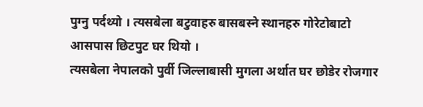पुग्नु पर्दथ्यो । त्यसबेला बटुवाहरु बासबस्ने स्थानहरु गोरेटोबाटो आसपास छिटपुट घर थियो ।
त्यसबेला नेपालको पुर्वी जिल्लाबासी मुगला अर्थात घर छोडेर रोजगार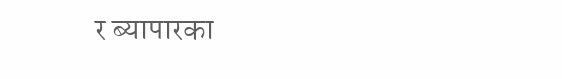र ब्यापारका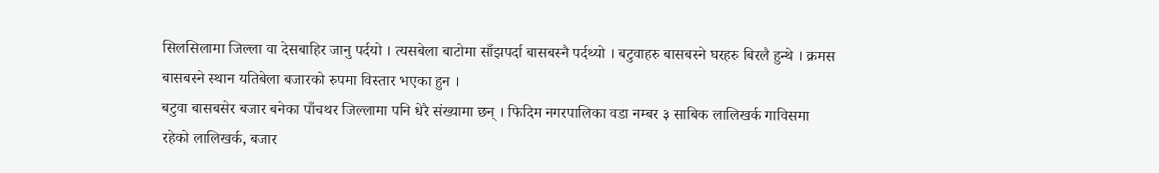सिलसिलामा जिल्ला वा देसबाहिर जानु पर्दयो । त्यसबेला बाटोमा साँझपर्दा बासबस्नै पर्दथ्यो । बटुवाहरु बासबस्ने घरहरु बिरलै हुन्थे । क्रमस बासबस्ने स्थान यतिबेला बजारको रुपमा विस्तार भएका हुन ।
बटुवा बासबसेर बजार बनेका पाँचथर जिल्लामा पनि धेरै संख्यामा छन् । फिदिम नगरपालिका वडा नम्बर ३ साबिक लालिखर्क गाविसमा रहेको लालिखर्क, बजार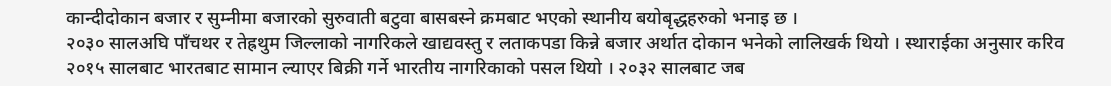कान्दीदोकान बजार र सुम्नीमा बजारको सुरुवाती बटुवा बासबस्ने क्रमबाट भएको स्थानीय बयोबृद्धहरुको भनाइ छ ।
२०३० सालअघि पाँचथर र तेह्रथुम जिल्लाको नागरिकले खाद्यवस्तु र लताकपडा किन्ने बजार अर्थात दोकान भनेको लालिखर्क थियो । स्थाराईका अनुसार करिव २०१५ सालबाट भारतबाट सामान ल्याएर बिक्री गर्ने भारतीय नागरिकाको पसल थियो । २०३२ सालबाट जब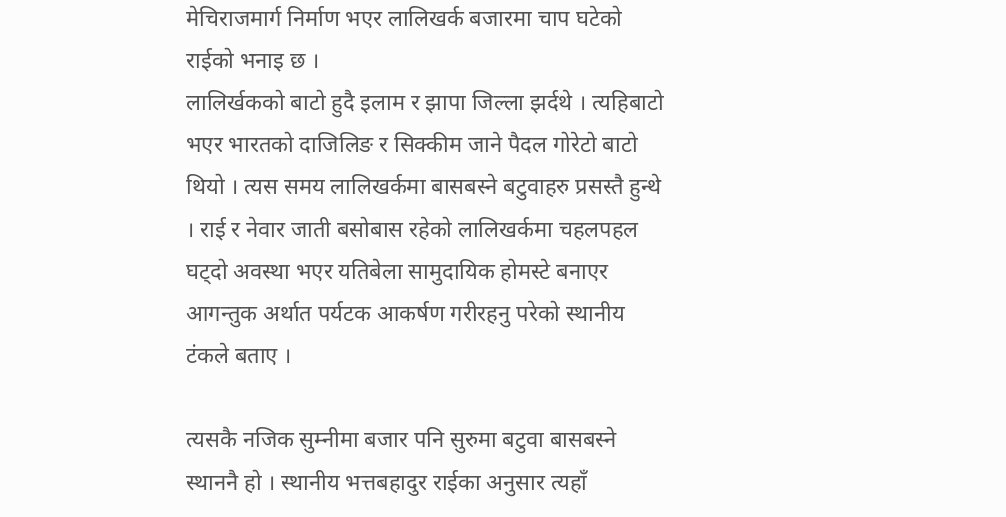मेचिराजमार्ग निर्माण भएर लालिखर्क बजारमा चाप घटेको राईको भनाइ छ ।
लालिर्खकको बाटो हुदै इलाम र झापा जिल्ला झर्दथे । त्यहिबाटो भएर भारतको दाजिलिङ र सिक्कीम जाने पैदल गोरेटो बाटो थियो । त्यस समय लालिखर्कमा बासबस्ने बटुवाहरु प्रसस्तै हुन्थे । राई र नेवार जाती बसोबास रहेको लालिखर्कमा चहलपहल घट्दो अवस्था भएर यतिबेला सामुदायिक होमस्टे बनाएर आगन्तुक अर्थात पर्यटक आकर्षण गरीरहनु परेको स्थानीय टंकले बताए ।

त्यसकै नजिक सुम्नीमा बजार पनि सुरुमा बटुवा बासबस्ने स्थाननै हो । स्थानीय भत्तबहादुर राईका अनुसार त्यहाँ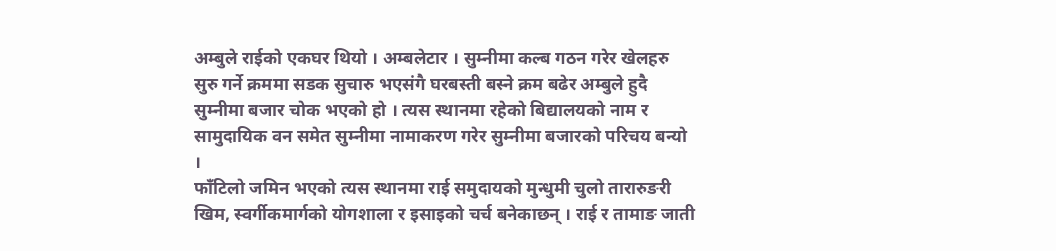अम्बुले राईको एकघर थियो । अम्बलेटार । सुम्नीमा कल्ब गठन गरेर खेलहरु सुरु गर्ने क्रममा सडक सुचारु भएसंगै घरबस्ती बस्ने क्रम बढेर अम्बुले हुदै सुम्नीमा बजार चोक भएको हो । त्यस स्थानमा रहेको बिद्यालयको नाम र सामुदायिक वन समेत सुम्नीमा नामाकरण गरेर सुम्नीमा बजारको परिचय बन्यो ।
फाँटिलो जमिन भएको त्यस स्थानमा राई समुदायको मुन्धुमी चुलो तारारुङरी खिम, स्वर्गीकमार्गको योगशाला र इसाइको चर्च बनेकाछन् । राई र तामाङ जाती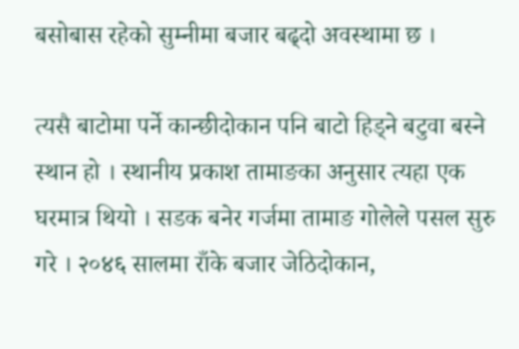बसोबास रहेको सुम्नीमा बजार बढ्दो अवस्थामा छ ।

त्यसै बाटोमा पर्ने कान्छीदोकान पनि बाटो हिड्ने बटुवा बस्ने स्थान हो । स्थानीय प्रकाश तामाङका अनुसार त्यहा एक घरमात्र थियो । सडक बनेर गर्जमा तामाङ गोलेले पसल सुरु गरे । २०४६ सालमा राँके बजार जेठिदोकान,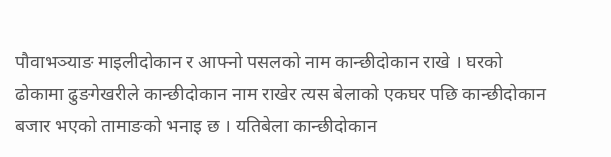पौवाभञ्याङ माइलीदोकान र आफ्नो पसलको नाम कान्छीदोकान राखे । घरको ढोकामा ढुङगेखरीले कान्छीदोकान नाम राखेर त्यस बेलाको एकघर पछि कान्छीदोकान बजार भएको तामाङको भनाइ छ । यतिबेला कान्छीदोकान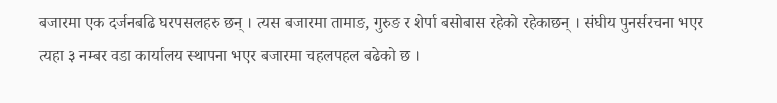बजारमा एक दर्जनबढि घरपसलहरु छन् । त्यस बजारमा तामाङ, गुरुङ र शेर्पा बसोबास रहेको रहेकाछन् । संघीय पुनर्सरचना भएर त्यहा ३ नम्बर वडा कार्यालय स्थापना भएर बजारमा चहलपहल बढेको छ ।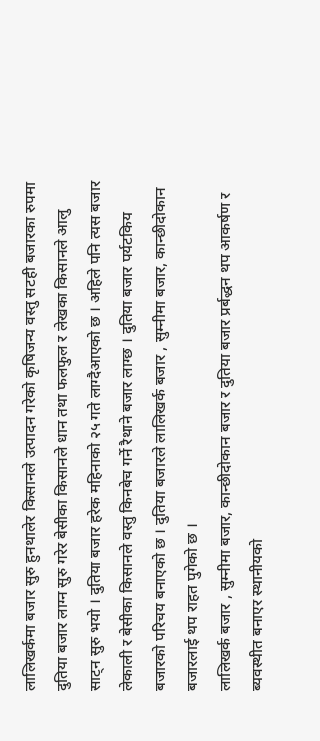लालिखर्कमा बजार सुरु हुनथालेर किसानले उत्पादन गरेको कृषिजन्य वस्तु सटही बजारका रुपमा दुतिया बजार लाग्न सुरु गरेर बेसीका किसानले धान तथा फलफुल र लेखका किसानले आलु साट्न सुरु भयो । दुतिया बजार हरेक महिनाको २५ गते लाग्दैआएको छ । अहिले पनि त्यस बजार लेकाली र बेसीका किसानले वस्तु किनबेच गर्ने रैथाने बजार लाग्छ । दुतिया बजार पर्यटकिय बजारको परिचय बनाएको छ । दुतिया बजारले लालिखर्क बजार , सुम्नीमा बजार, कान्छीदोकान बजारलाई थप राहत पुगेको छ ।
लालिखर्क बजार , सुम्नीमा बजार, कान्छीदोकान बजार र दुतिया बजार प्रर्बद्धन थप आकर्षण र ब्यवस्थीत बनाएर स्थानीयको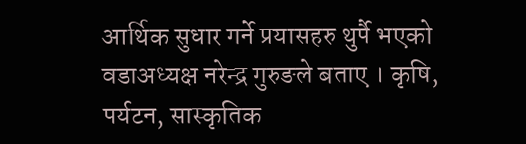आर्थिक सुधार गर्ने प्रयासहरु थुर्पै भएको वडाअध्यक्ष नरेन्द्र गुरुङले बताए । कृषि, पर्यटन, सास्कृतिक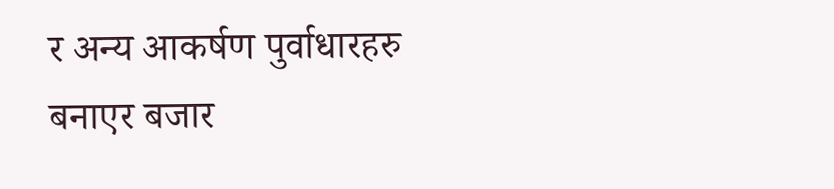र अन्य आकर्षण पुर्वाधारहरु बनाएर बजार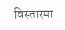विस्तारमा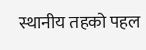स्थानीय तहको पहल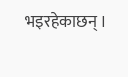भइरहेकाछन् ।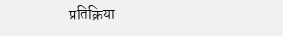प्रतिक्रिया